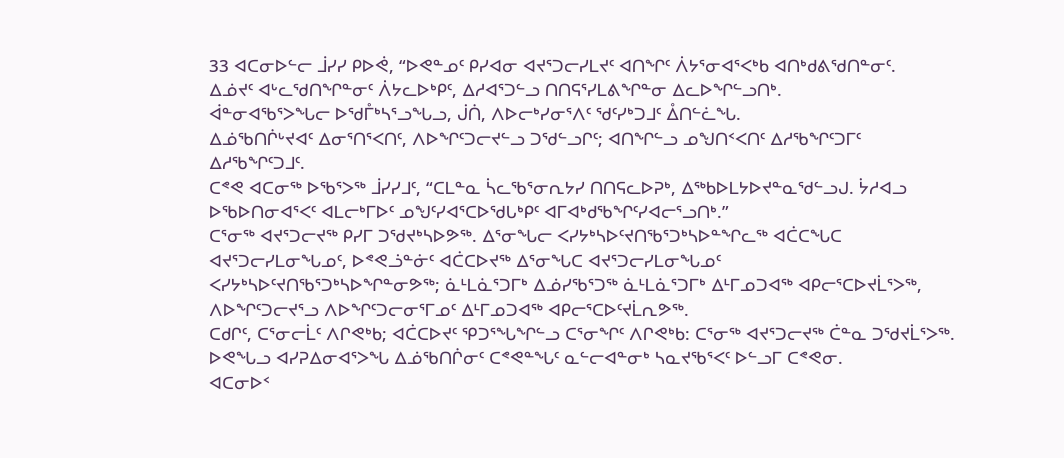33 ᐊᑕᓂᐅᓪᓕ ᒨᓯᓯ ᑭᐅᕚ, “ᐅᕙᓐᓄᑦ ᑭᓯᐊᓂ ᐊᔪᕐᑐᓕᓯᒪᔪᑦ ᐊᑎᖏᑦ ᐲᔭᕐᓂᐊᕐᐸᒃᑲ ᐊᑎᒃᑯᕕᖁᑎᓐᓂᑦ.
ᐃᓅᔪᑦ ᐊᒡᓚᖁᑎᖏᓐᓂᑦ ᐲᔭᓚᐅᒃᑭᑦ, ᐃᓱᐊᕐᑐᓪᓗ ᑎᑎᕋᕐᓯᒪᕕᖏᓐᓂ ᐃᓚᐅᖏᓪᓗᑎᒃ.
ᐋᓐᓂᐊᖃᕐᐳᖓᓕ ᐅᖁᒤᒃᓴᕐᓗᖓᓗ, ᒎᑏ, ᐱᐅᓕᒃᓯᓂᕐᐱᑦ ᖁᑦᓯᒃᑐᒧᑦ ᐂᑎᓪᓛᖓ.
ᐃᓅᖃᑎᒌᒡᔪᐊᑦ ᐃᓂᕐᑎᕐᐸᑎᑦ, ᐱᐅᖏᑦᑐᓕᔪᓪᓗ ᑐᖁᓪᓗᒋᑦ; ᐊᑎᖏᓪᓗ ᓄᖑᑎᑉᐸᑎᑦ ᐃᓱᖃᖏᑦᑐᒥᑦ ᐃᓱᖃᖏᑦᑐᒧᑦ.
ᑕᕝᕙ ᐊᑕᓂᖅ ᐅᖃᕐᐳᖅ ᒨᓯᓯᒧᑦ, “ᑕᒪᓐᓇ ᓵᓚᖃᕐᓂᕆᔭᓯ ᑎᑎᕋᓚᐅᕈᒃ, ᐃᖅᑲᐅᒪᔭᐅᔪᓐᓇᖁᓪᓗᒍ. ᔮᓱᐊᓗ ᐅᖃᐅᑎᓂᐊᕐᐸᑦ ᐊᒪᓕᒃᒥᐅᑦ ᓄᖑᑦᓯᐊᕐᑕᐅᖁᒐᒃᑭᑦ ᐊᒥᐊᒃᑯᖃᖏᑦᓯᐊᓕᕐᓗᑎᒃ.”
ᑕᕐᓂᖅ ᐊᔪᕐᑐᓕᔪᖅ ᑭᓯᒥ ᑐᖁᔪᒃᓴᐅᕗᖅ. ᐃᕐᓂᖓᓕ ᐸᓯᔭᒃᓴᐅᑦᔪᑎᖃᕐᑐᒃᓴᐅᓐᖏᓚᖅ ᐊᑖᑕᖓᑕ ᐊᔪᕐᑐᓕᓯᒪᓂᖓᓄᑦ, ᐅᕝᕙᓘᓐᓃᑦ ᐊᑖᑕᐅᔪᖅ ᐃᕐᓂᖓᑕ ᐊᔪᕐᑐᓕᓯᒪᓂᖓᓄᑦ ᐸᓯᔭᒃᓴᐅᑦᔪᑎᖃᕐᑐᒃᓴᐅᖏᓐᓂᕗᖅ; ᓈᒻᒪᓈᕐᑐᒥᒃ ᐃᓅᓯᖃᕐᑐᖅ ᓈᒻᒪᓈᕐᑐᒥᒃ ᐃᒻᒥᓄᑐᐊᖅ ᐊᑭᓕᕐᑕᐅᔪᒫᕐᐳᖅ, ᐱᐅᖏᑦᑐᓕᔪᕐᓗ ᐱᐅᖏᑦᑐᓕᓂᕐᒥᓄᑦ ᐃᒻᒥᓄᑐᐊᖅ ᐊᑭᓕᕐᑕᐅᑦᔪᒫᕆᕗᖅ.
ᑕᑯᒋᑦ, ᑕᕐᓂᓕᒫᑦ ᐱᒋᕙᒃᑲ; ᐊᑖᑕᐅᔪᑦ ᕿᑐᕐᖓᖏᓪᓗ ᑕᕐᓂᖏᑦ ᐱᒋᕙᒃᑲ: ᑕᕐᓂᖅ ᐊᔪᕐᑐᓕᔪᖅ ᑖᓐᓇ ᑐᖁᔪᒫᕐᐳᖅ.
ᐅᕙᖓᓗ ᐊᓯᕈᐃᓂᐊᕐᐳᖓ ᐃᓅᖃᑎᒌᓂᑦ ᑕᕝᕙᓐᖓᑦ ᓇᓪᓕᐊᓐᓂᒃ ᓴᓇᔪᖃᕐᐸᑦ ᐅᓪᓗᒥ ᑕᕝᕙᓂ.
ᐊᑕᓂᐅᑉ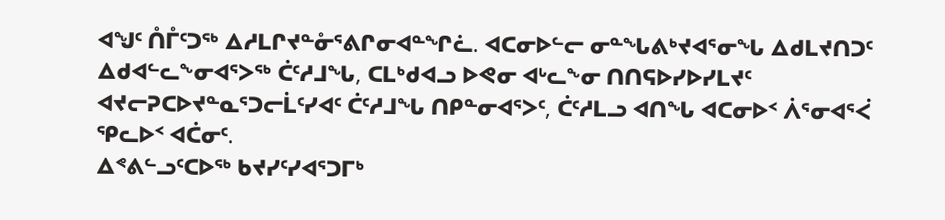ᐊᖑᑦ ᑍᒤᑦᑐᖅ ᐃᓱᒪᒋᔪᓐᓁᕐᕕᒋᓂᐊᓐᖏᓛ. ᐊᑕᓂᐅᓪᓕ ᓂᓐᖓᕕᒃᔪᐊᕐᓂᖓ ᐃᑯᒪᔪᑎᑐᑦ ᐃᑯᐊᓪᓚᖕᓂᐊᕐᐳᖅ ᑖᑦᓱᒧᖓ, ᑕᒪᒃᑯᐊᓗ ᐅᕙᓂ ᐊᒡᓚᖕᓂ ᑎᑎᕋᐅᓯᐅᓯᒪᔪᑦ ᐊᔪᓕᕈᑕᐅᔪᓐᓇᕐᑐᓕᒫᑦᓯᐊᑦ ᑖᑦᓱᒧᖓ ᑎᑭᓐᓂᐊᕐᐳᑦ, ᑖᑦᓱᒪᓗ ᐊᑎᖓ ᐊᑕᓂᐅᑉ ᐲᕐᓂᐊᕐᐹ ᕿᓚᐅᑉ ᐊᑖᓂᑦ.
ᐃᕝᕕᓪᓗᑦᑕᐅᖅ ᑲᔪᓯᑦᓯᐊᕐᑐᒥᒃ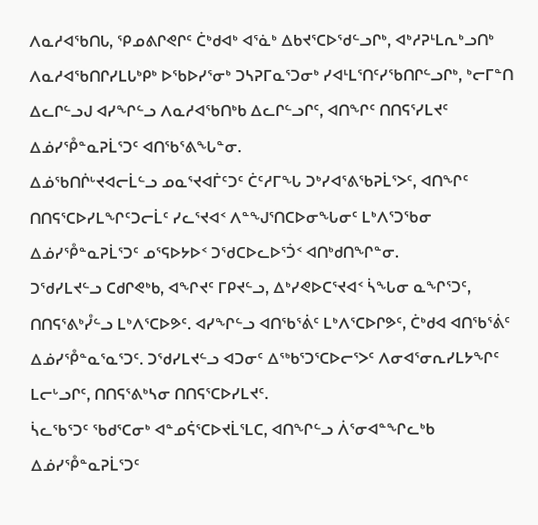ᐱᓇᓱᐊᖃᑎᒐ, ᕿᓄᕕᒋᕙᒋᑦ ᑖᒃᑯᐊᒃ ᐊᕐᓈᒃ ᐃᑲᔪᕐᑕᐅᖁᓪᓗᒋᒃ, ᐊᒃᓱᕈᒻᒪᕆᒃᓗᑎᒃ ᐱᓇᓱᐊᖃᑎᒋᓯᒪᒐᒃᑭᒃ ᐅᖃᐅᓯᕐᓂᒃ ᑐᓴᕈᒥᓇᕐᑐᓂᒃ ᓯᐊᒻᒪᕐᑎᑦᓯᖃᑎᒋᓪᓗᒋᒃ, ᒃᓕᒥᓐᑎ ᐃᓚᒋᓪᓗᒍ ᐊᓯᖏᓪᓗ ᐱᓇᓱᐊᖃᑎᒃᑲ ᐃᓚᒋᓪᓗᒋᑦ, ᐊᑎᖏᑦ ᑎᑎᕋᕐᓯᒪᔪᑦ ᐃᓅᓯᕾᓐᓇᕈᒫᕐᑐᑦ ᐊᑎᖃᕐᕕᖓᓐᓂ.
ᐃᓅᖃᑎᒌᒡᔪᐊᓕᒫᓪᓗ ᓄᓇᕐᔪᐊᒦᑦᑐᑦ ᑖᑦᓱᒥᖓ ᑐᒃᓯᐊᕐᕕᖃᕈᒫᕐᐳᑦ, ᐊᑎᖏᑦ ᑎᑎᕋᕐᑕᐅᓯᒪᖏᑦᑐᓕᒫᑦ ᓯᓚᕐᔪᐊᑉ ᐱᓐᖑᕐᑎᑕᐅᓂᖓᓂᑦ ᒪᒃᐱᕐᑐᖃᓂ ᐃᓅᓯᕾᓐᓇᕈᒫᕐᑐᑦ ᓄᕐᕋᐅᔭᐅᑉ ᑐᖁᑕᐅᓚᐅᕐᑑᑉ ᐊᑎᒃᑯᑎᖏᓐᓂ.
ᑐᖁᓯᒪᔪᓪᓗ ᑕᑯᒋᕙᒃᑲ, ᐊᖏᔪᑦ ᒥᑭᔪᓪᓗ, ᐃᒃᓯᕙᐅᑕᕐᔪᐊᑉ ᓵᖓᓂ ᓇᖏᕐᑐᑦ, ᑎᑎᕋᕐᕕᒃᓮᓪᓗ ᒪᒃᐱᕐᑕᐅᕗᑦ. ᐊᓯᖏᓪᓗ ᐊᑎᖃᕐᕖᑦ ᒪᒃᐱᕐᑕᐅᒋᕗᑦ, ᑖᒃᑯᐊ ᐊᑎᖃᕐᕖᑦ ᐃᓅᓯᕾᓐᓇᕐᓇᕐᑐᑦ. ᑐᖁᓯᒪᔪᓪᓗ ᐊᑐᓂᑦ ᐃᖅᑲᕐᑐᕐᑕᐅᓕᕐᐳᑦ ᐱᓂᐊᕐᓂᕆᓯᒪᔭᖏᑦ ᒪᓕᒡᓗᒋᑦ, ᑎᑎᕋᕐᕕᒃᓴᓂ ᑎᑎᕋᕐᑕᐅᓯᒪᔪᑦ.
ᓵᓚᖃᕐᑐᑦ ᖃᑯᕐᑕᓂᒃ ᐊᓐᓄᕌᕐᑕᐅᔪᒫᕐᒪᑕ, ᐊᑎᖏᓪᓗ ᐲᕐᓂᐊᓐᖏᓚᒃᑲ ᐃᓅᓯᕾᓐᓇᕈᒫᕐᑐᑦ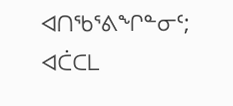ᐊᑎᖃᕐᕕᖏᓐᓂᑦ; ᐊᑖᑕᒪ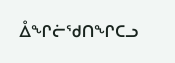ᐂᖏᓖᖁᑎᖏᑕᓗ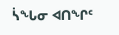ᓵᖓᓂ ᐊᑎᖏᑦ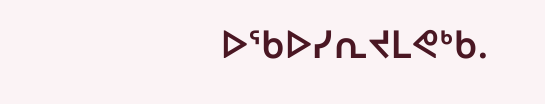ᐅᖃᐅᓯᕆᔪᒪᕙᒃᑲ.